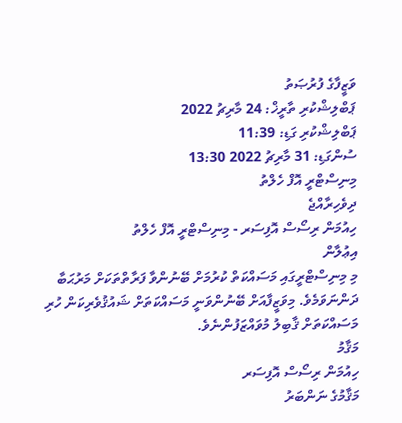ވަޒީފާގެ ފުރުޞަތު
ޕަބްލިޝްކުރި ތާރީޚް: 24 މާރިޗު 2022
ޕަބްލިޝްކުރި ގަޑި: 11:39
ސުންގަޑި: 31 މާރިޗު 2022 13:30
މިނިސްޓްރީ އޮފް ހެލްތު
ދިވެހިރާއްޖެ
ހިއުމަން ރިސޯސް އޮފިސަރ - މިނިސްޓްރީ އޮފް ހެލްތު
އިޢުލާން
މި މިނިސްޓްރީގައި މަސައްކަތް ކުރުމަށް ބޭނުންވާ ފަރާތްތަކަށް މަރުޙަބާ ދަންނަވަމެވެ. މިވަޒީފާއަށް ބޭނުންވަނީ މަސައްކަތަށް ޝައުޤުވެރިކަން ހުރި މަސައްކަތަށް ޤާބިލު މުވައްޒަފުންނެވެ.
މަޤާމު
ހިއުމަން ރިސޯސް އޮފިސަރ
މަޤާމުގެ ނަންބަރު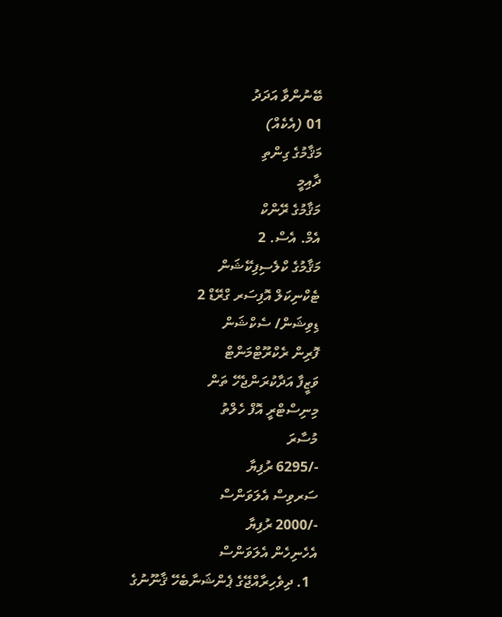ބޭނުންވާ އަދަދު
01 (އެކެއް)
މަޤާމުގެ ގިންތި
ދާއިމީ
މަޤާމުގެ ރޭންކް
އެމް. އެސް. 2
މަޤާމުގެ ކްލެސިފިކޭޝަން
ޓެކްނިކަލް އޮފިސަރ ގްރޭޑް 2
ޑިވިޝަން/ ސެކްޝަން
ފޮރިން ރެކްރޫޓްމަންޓް
ވަޒީފާ އަދާކުރަންޖެހޭ ތަން
މިނިސްޓްރީ އޮފް ހެލްތު
މުސާރަ
-/6295 ރުފިޔާ
ސަރވިސް އެލަވަންސް
-/2000 ރުފިޔާ
އެހެނިހެން އެލަވަންސް
  1. ދިވެހިރާއްޖޭގެ ޕެންޝަނާބެހޭ ޤާނޫނުގެ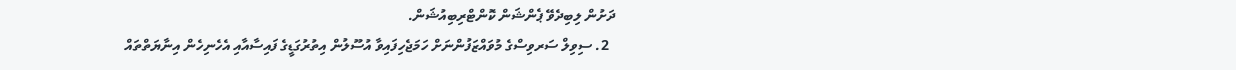ދަށުން ލިބިދެވޭ ޕެންޝަން ކޮންޓްރިބިއުޝަން.
  2. ސިވިލް ސަރވިސްގެ މުވައްޒަފުންނަށް ހަމަޖެހިފައިވާ އުސޫލުން އިތުރުގަޑީގެ ފައިސާއާއި އެހެނިހެން އިނާޔަތްތައް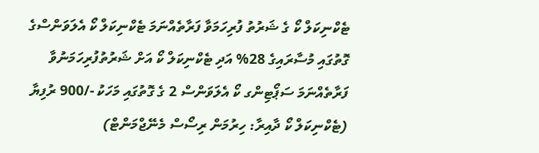ޓެކްނިކަލް ކޯ ގެ ޝަރުތު ފުރިހަމަވާ ފަރާތެއްނަމަ ޓެކްނިކަލް ކޯ އެލަވަންސްގެ ގޮތުގައި މުސާރައިގެ 28% އަދި ޓެކްނިކަލް ކޯ އަށް ޝަރުތުފުރިހަމަނުވާ ފަރާތެއްނަމަ ސަޕޯޓިންގ ކޯ އެލަވަންސް 2 ގެ ގޮތުގައި މަހަކު -/900 ރުފިޔާ (ޓެކްނިކަލް ކޯ ދާއިރާ: ހިރުމަން ރިސޯސް މެނޭޖްމަންޓް)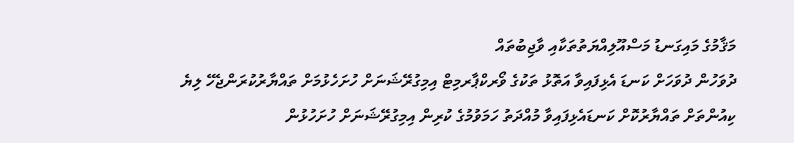މަޤާމުގެ މައިގަނޑު މަސްއޫލިއްޔަތުތަކާއި ވާޖިބުތައް
ދުވަހުން ދުވަހަށް ކަނޑަ އެޅިފައިވާ އަތޮޅު ތަކުގެ ވޯރކްޕާރމިޓް އިމިގުރޭޝަނަށް ހުށަހެޅުމަށް ތައްޔާރުކުރަންޖެހޭ ލިޔެ ކިއުންތަށް ތައްޔާރުކޮށް ކަނޑައެޅިފައިވާ މުއްދަތު ހަމަވުމުގެ ކުރިން އިމިގުރޭޝަނަށް ހުށަހުޅުން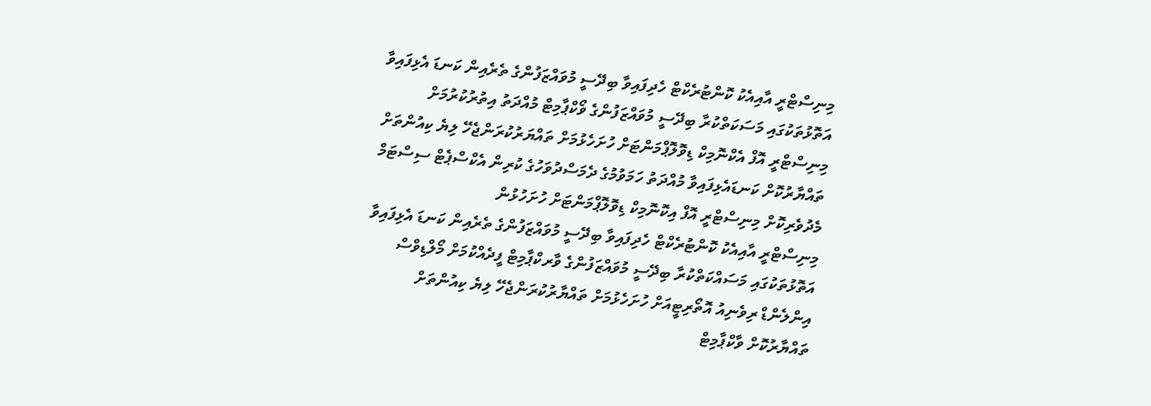މިނިސްޓްރީ އާއިއެކު ކޮންޓުރެކްޓް ހެދިފައިވާ ބިދޭސީ މުވައްޒަފުންގެ ތެރެއިން ކަނޑަ އެޅިފައިވާ އަތޮޅުތަކުގައި މަސަކަތްކުރާ ބިދޭސީ މުވައްޒަފުންގެ ވޯކްޕާމިޓް މުއްދަތު އިތުރުކުރުމަށް މިނިސްޓްރީ އޮފް އެކްނޮމިކް ޑިވޮލޮޕްމަންޓަށް ހުށަހެޅުމަށް ތައްޔަރުކުރަންޖެހޭ ލިޔެ ކިއުންތަށް ތައްޔާރުކޮށް ކަނޑައެޅިފައިވާ މުއްދަތު ހަމަވުމުގެ ދެމަސްދުވަހުގެ ކުރިން އެކްސްޕެޓް ސިސްޓަމް މެދުވެރިކޮށް މިނިސްޓްރީ އޮފް އިކޮނޮމިކް ޑިވޮލޮޕްމަންޓަށް ހުށަހުޅުން
މިނިސްޓްރީ އާއިއެކު ކޮންޓުރެކްޓް ހެދިފައިވާ ބިދޭސީ މުވައްޒަފުންގެ ތެރެއިން ކަނޑަ އެޅިފައިވާ އަތޮޅުތަކުގައި މަސައްކަތްކުރާ ބިދޭސީ މުވައްޒަފުންގެ ވާރކްޕާމިޓް ފީދެއްކުމަށް މޯލްޑިވްސް އިންލެންޑް ރިވެނިއު އޮތޯރިޓީއަށް ހުށަހެޅުމަށް ތައްޔާރުކުރަންޖެހޭ ލިޔެ ކިއުންތަށް ތައްޔާރުކޮށް ވާކްޕާމިޓް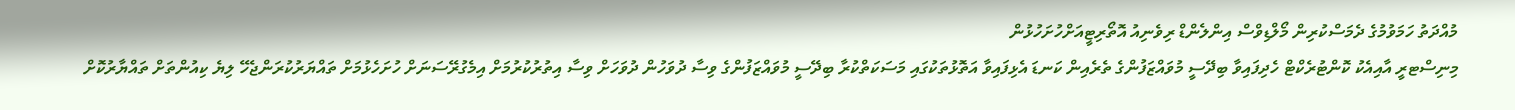މުއްދަތު ހަމަވުމުގެ ދެމަސްކުރިން މޯލްޑިވްސް އިންލެންޑް ރިވެނިއު އޮތޯރިޓީއަށްހުށަހުޅުން
މިނިސްޓރީ އާއިއެކު ކޮންޓުރެކްޓް ހެދިފައިވާ ބިދޭސީ މުވައްޒަފުންގެ ތެރެއިން ކަނޑަ އެޅިފައިވާ އަތޮޅުތަކުގައި މަސަކަތްކުރާ ބިދޭސީ މުވައްޒަފުންގެ ވިސާ ދުވަހުން ދުވަހަށް ވިސާ އިތުރުކުރުމަށް އިމެގުރޭސަނަށް ހުށަހެޅުމަށް ތައްޔަރުކުރަންޖެހޭ ލިޔެ ކިއުންތަށް ތައްޔާރުކޮށް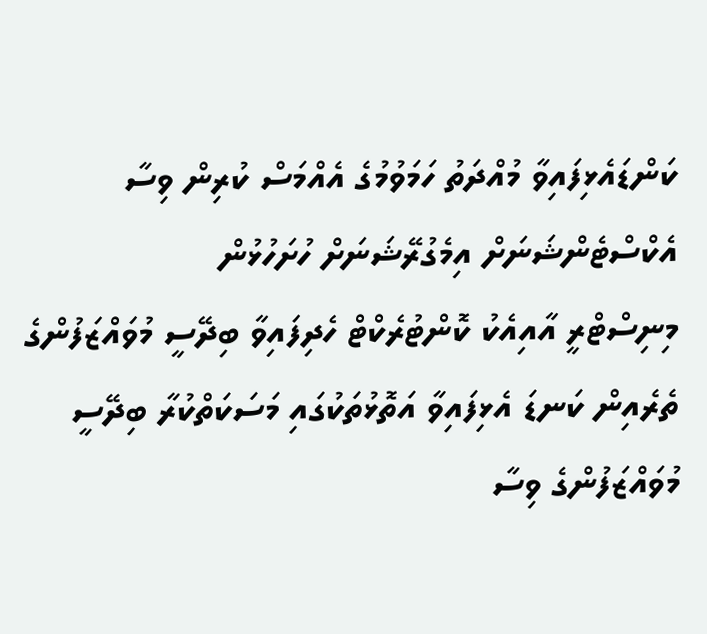ކަންޑައެޅިފައިވާ މުއްދަތު ހަމަވުމުގެ އެއްމަސް ކުރިން ވިސާ އެކްސްޓެންޝަނަށް އިމެގުރޭޝަނަށް ހުށަހުޅުން
މިނިސްޓްރީ އާއިއެކު ކޮންޓުރެކްޓް ހެދިފައިވާ ބިދޭސީ މުވައްޒަފުންގެ ތެރެއިން ކަނޑަ އެޅިފައިވާ އަތޮޅުތަކުގައި މަސަކަތްކުރާ ބިދޭސީ މުވައްޒަފުންގެ ވިސާ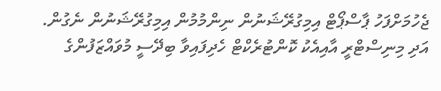ޖެހުމަށްފަހު ޕާސްޕޯޓް އިމިގުރޭޝަނުން ނިންމުމުން އިމިގުރޭޝަނުން ނެގުން. އަދި މިނިސްޓްރީ އާއިއެކު ކޮންޓުރެކްޓް ހެދިފައިވާ ބިދޭސީ މުވައްޒަފުންގެ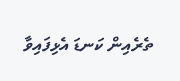ތެރެއިން ކަނޑަ އެޅިފައިވާ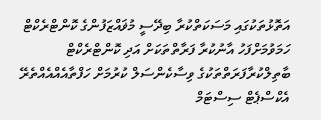އަތޮޅުތަކުގައި މަސަކަތްކުރާ ބިދޭސީ މުޥައްޒަފުންގެ ކޮންޓްރެކްޓް ހަމަވުމަށްފަހު އާނުކުރާ ފަރާތްތަކަށް އަދި ކޮންޓްރެކްޓް ބާތިލްކުރާފަރަތްތަކުގެ ވިސާކެންސަލް ކުރުމަށް ހަފްތާއެއްއެއްތެރޭ އެކްސްޕެޓް ސިސްޓަމް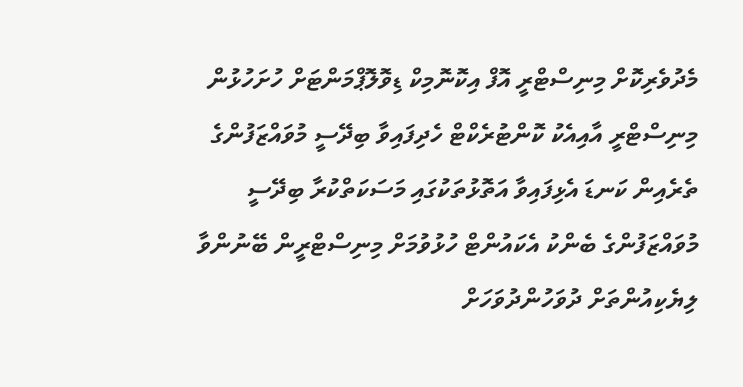މެދުވެރިކޮށް މިނިސްޓްރީ އޮފް އިކޮނޮމިކް ޑިވޮލޮޕްމަންޓަށް ހުށަހުޅުން
މިނިސްޓްރީ އާއިއެކު ކޮންޓުރެކްޓް ހެދިފައިވާ ބިދޭސީ މުވައްޒަފުންގެ ތެރެއިން ކަނޑަ އެޅިފައިވާ އަތޮޅުތަކުގައި މަސަކަތްކުރާ ބިދޭސީ މުވައްޒަފުންގެ ބެންކު އެކައުންޓް ހުޅުވުމަށް މިނިސްޓްރީން ބޭނުންވާ ލިޔެކިއުންތަށް ދުވަހުންދުވަހަށް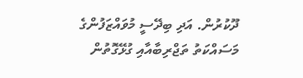ދޫކުރުން. އަދި ބިދޭސީ މުވައްޒަފުންގެ މަސައްކަތު ތަޖްރިބާއާއި ގުޅޭގޮތުން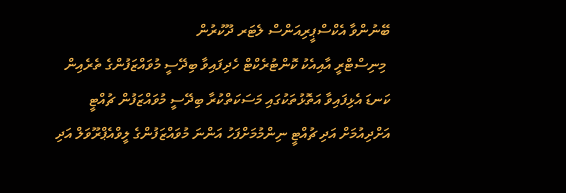ބޭނުންވާ އެކްސްޕީރިއަންސް ލެޓަރ ދޫކުރުން
 މިނިސްޓްރީ އާއިއެކު ކޮންޓުރެކްޓް ހެދިފައިވާ ބިދޭސީ މުވައްޒަފުންގެ ތެރެއިން ކަނޑަ އެޅިފައިވާ އަތޮޅުތަކުގައި މަސަކަތްކުރާ ބިދޭސީ މުވައްޒަފުން ޗުއްޓީ އަށްދިއުމަށް އަދި ޗުއްޓީ ނިންމުމަށްފަހު އަންނަ މުވައްޒަފުންގެ ލީވްއެޕްރޫވަލް އަދި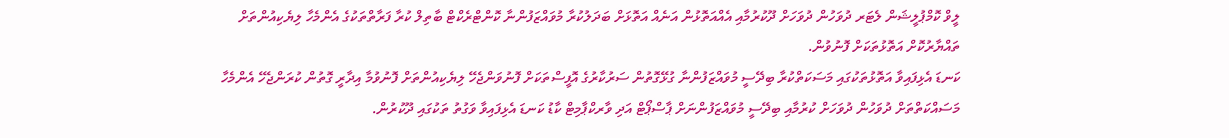ލީވް ކޮމްޕުލީޝަން ލެޓަރ ދުވަހުން ދުވަހަށް ދޫކުރުމާއި އެއްއަތޮޅުން އަނެއް އަތޮޅަށް ބަދަލުކުރާ މުވައްޒަފުންނާ ކޮންޓްރެކްޓް ބާތިލް ކުރާ ފަރާތްތަކުގެ އެންމެހާ ލިޔެކިއުންތަށް ތައްޔާރުކޮށް އަތޮޅުތަކަށް ފޮނުވުން.
ކަނޑަ އެޅިފައިވާ އަތޮޅުތަކުގައި މަސަކަތްކުރާ ބިދޭސީ މުވައްޒަފުންނާ ގުޅޭގޮތުން ސަރުކާރުގެ އޮފީސްތަކަށް ފޮނުވަންޖެހޭ ލިޔެކިއުންތަށް ފޮނުވުމާ އިދާރީ ގޮތުން ކުރަންޖެހޭ އެންމެހާ މަސައްކަތްތަށް ދުވަހުން ދުވަހަށް ކުރުމާއި ބިދޭސީ މުވައްޒަފުންނަށް ޕާސްޕޯޓް އަދި ވާރކްޕާމިޓް ކާޑު ކަނޑަ އެޅިފައިވާ ވަގުތު ތަކުގައި ދޫކުރުން.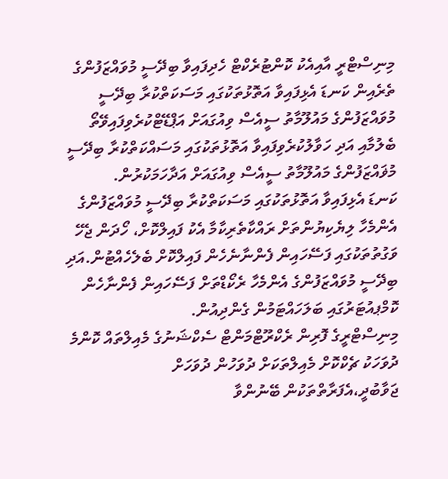މިނިސްޓްރީ އާއިއެކު ކޮންޓުރެކްޓް ހެދިފައިވާ ބިދޭސީ މުވައްޒަފުންގެ ތެރެއިން ކަނޑަ އެޅިފައިވާ އަތޮޅުތަކުގައި މަސަކަތްކުރާ ބިދޭސީ މުވައްޒަފުންގެ މައުލޫމާތު ސީއެސް ވިއުގައަށް އަޕްޑޭޓްކުރެވިފައިވޭތޯ ބެލުމާއި އަދި ހަވާލުކުރެވިފައިވާ އަތޮޅުތަކުގައި މަސައްކަތްކުރާ ބިދޭސީ މުޥައްޒަފުންގެ މައުލޫމާތު ސީއެސް ވިއުގައަށް އަދާހަމަކުރުން.
ކަނޑަ އެޅިފައިވާ އަތޮޅުތަކުގައި މަސަކަތްކުރާ ބިދޭސީ މުވައްޒަފުންގެ އެންމެހާ ލިޔެކިޔުންތަށް ރައްކާތެރިކާމާ އެކު ފައިލްކޮށް، ހޯދަން ޖެހޭ ވަގުތުތަކުގައި ފަސޭހައިން ފެންނާނެހެން ފައިލްކޮށް ބެލެހެއްޓުން.އަދި ބިދޭސީ މުވައްޒަފުންގެ އެންމެހާ ރެކޯޑްތަށް ފަސޭހައިން ފެންނާހެން ކޮމްޕއުޓަރުގައި ބަލަހައްޓަމުން ގެންދިއުން.
މިނިސްޓްރީގެ ފޮރިން ރެކްރޫޓްމަންޓް ސެކްޝަނުގެ މެއިލްތައް ކޮންމެ ދުވަހަކު ޗެކްކޮށް މެއިލްތަކަށް ދުވަހުން ދުވަހަށް ޖަވާބުދީ،އެފަރާތްތަކުން ބޭނުންވާ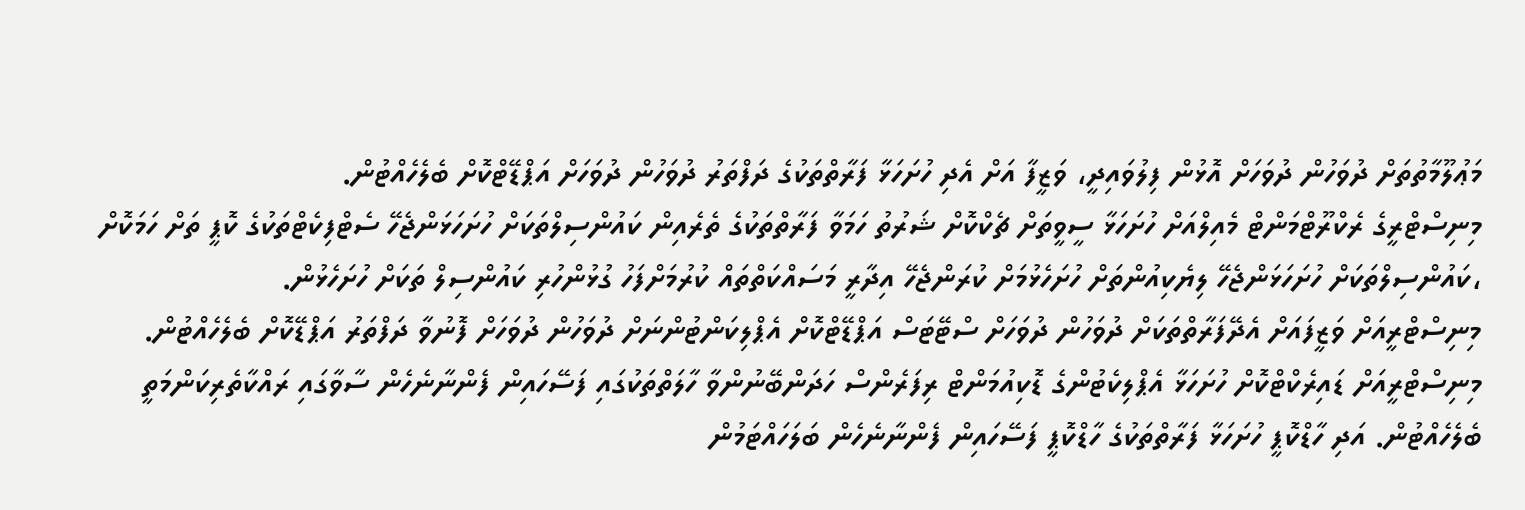މަޢުލޫމާތުތަށް ދުވަހުން ދުވަހަށް އޮޅުން ފިލުވައިދީ، ވަޒީފާ އަށް އެދި ހުށަހަޅާ ފަރާތްތަކުގެ ދަފްތަރު ދުވަހުން ދުވަހަށް އަޕްޑޭޓްކޮށް ބެލެހެއްޓުން.
މިނިސްޓްރީގެ ރެކްރޫޓްމަންޓް މެއިލްއަށް ހުށަހަޅާ ސީވީތަށް ޗެކްކޮށް ޝަރުތު ހަމަވާ ފަރާތްތަކުގެ ތެރެއިން ކައުންސިލްތަކަށް ހުށަހަޅަންޖެހޭ ސެޓްފިކެޓްތަކުގެ ކޮޕީ ތަށް ހަމަކޮށް ،ކައުންސިލްތަކަށް ހުށަހަޅަންޖެހޭ ލިޔެކިއުންތަށް ހުށަހެޅުމަށް ކުރަންޖެހޭ އިދާރީ މަސައްކަތްތައް ކުރުމަށްފަހު ގުޅުންހުރި ކައުންސިލް ތަކަށް ހުށަހެޅުން.
މިނިސްޓްރީއަށް ވަޒީފައަށް އެދޭފަރާތްތަކަށް ދުވަހުން ދުވަހަށް ސްޓޭޓަސް އަޕްޑޭޓްކޮށް އެޕްލިކަންޓުންނަށް ދުވަހުން ދުވަހަށް ފޮނުވާ ދަފްތަރު އަޕްޑޭކޮށް ބެލެހެއްޓުން.
މިނިސްޓްރީއަށް ޑައިރެކްޓްކޮށް ހުށަހަޅާ އެޕްލިކެޓުންގެ ޑޮކިއުމަންޓް ރިފަރެންސް ހަދަންބޭނުންވާ ހާލަތްތަކުގައި ފަސޭހައިން ފެންނާނެހެން ސާވާގައި ރައްކާތެރިކަންމަތީ ބެލެހެއްޓުން. އަދި ހާޑްކޮޕީ ހުށަހަޅާ ފަރާތްތަކުގެ ހާޑްކޮޕީ ފަސޭހައިން ފެންނާނެހެން ބަލަހައްޓަމުން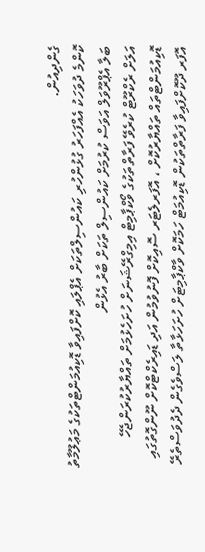ގެންދިއުން.
ކޮންމެ ދުވަހަކު އެއްފަހަރު ގުޅުންހުރި ކައުންސިލްތަކަށް އެޕްލައި ކޮށްފައިވާ ޑޮކިއުމަންޓްތަކުގެ މަޢުލޫމާތު ބަލާ އެޕްރޫވަލް އަވަސް ކުރުމަށް ކައުންސިލް ތަކަށް ބާރު އެޅުން
އަލަށް ރެކްރޫޓް ކުރެވޭ ފަރާތްތަކުގެ ވޯކްޕާމިޓް އިމިގްރޭޝަނަށް ހުށަހެޅުމަށް ތައްޔާރުކުރަންޖެހޭ ޑޮކިއުމަންޓްތައް ތައްޔާރުކޮށް ، އޮފަރލެޓަރ ސޮއިކޮށް ފޮނުވުމުން އަދި ޑައިރެކްޓްކޮށް ނޫންގޮތުގައި އޮފަރ ދޫކޮށްފައިވާ ފަރާތްތަކުން ޑޮކިއުމަޓް ހަމަކޮށް ވާކްޕާމިޓަށް ހުށަހަޅާތާ ލަސްވެގެން ދެދުވަސްތެރޭ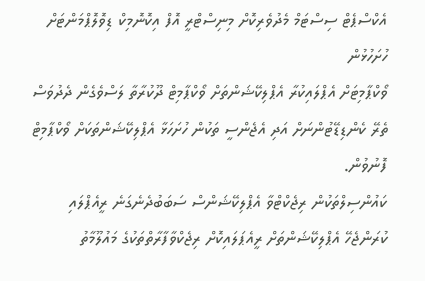އެކްސްޕެޓް ސިސްޓަމް މެދުވެރިކޮށް މިނިސްޓްރީ އޮފް އިކޮނޮމިކް ޑިވޮލޮޕްމަންޓަށް ހުށަހުޅުން
ވޯކްޕާމިޓަށް އެޕްލައިކުރާ އެޕްލިކޭޝަންތަށް ވޯކްޕާމިޓް ދޫކުރާތާ ލަސްވެގެން ދެދުވަސް ތެރޭ ކެންޑިޑޭޓުންނަށް އަދި އެޖެންސީ ތަކުން ހުށަހަޅާ އެޕްލިކޭޝަންތަކަށް ވޯކްޕާމިޓް ފޮނުވުން.
ކައުންސިލްތަކުން ރިޖެކްޓްވާ އެޕްލިކޭޝަންސް ސަބަބުދެނެގަނެ ރީއެޕްލައި ކުރަންޖެހޭ އެޕްލިކޭޝަންތަށް ރީއެޕަލައިކޮށް ރިޖެކްވާފާރާތްތަކުގެ މައުލޫމާތު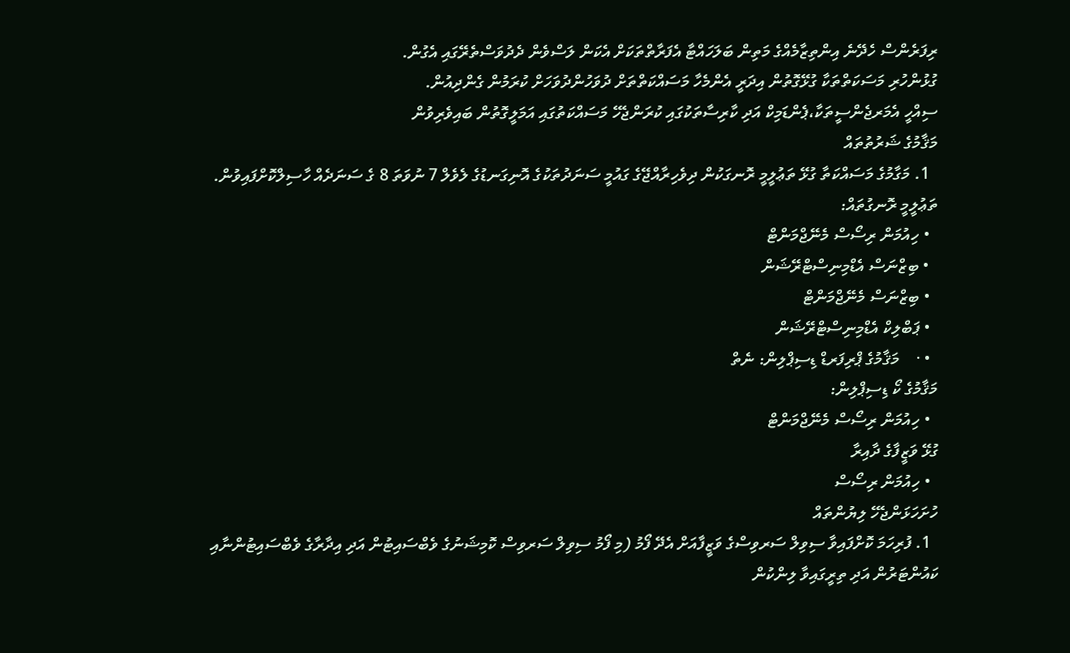ރިފަރެންސް ހެދޭނެ އިންތިޒާމެއްގެ މަތިން ބަލަހައްޓާ އެފަރާތްތަކަށް އެކަން ލަސްވެން ދެދުވަސްތެރޭގައި އެގުން.
ގުޅުންހުރި މަސަކަތްތަކާ ގުޅޭގޮތުން އިދަރީ އެންމެހާ މަސައްކަތްތަށް ދުވަހުންދުވަހަށް ކުރަމުން ގެންދިއުން.
ސިއްހީ އެމަރޖެންސީތަކާ،ޕެންޑަމިކް އަދި ކާރިސާތަކުގައި ކުރަންޖެހޭ މަސައްކަތުގައި އަމަލީގޮތުން ބައިވެރިވުން
މަޤާމުގެ ޝަރުތުތައް
  1. މަގާމުގެ މަސައްކަތާ ގުޅޭ ތަޢުލީމީ ރޮނގަކުން ދިވެހިރާއްޖޭގެ ގައުމީ ސަނަދުތަކުގެ އޮނިގަނޑުގެ ލެވެލް 7 ނުވަތަ 8 ގެ ސަނަދެއް ހާސިލްކޮށްފައިވުން.
ތަޢުލީމީ ރޮނގުތައް:
  • ހިއުމަން ރިސޯސް މެނޭޖްމަންޓް
  • ބިޒްނަސް އެޑްމިނިސްޓްރޭޝަން
  • ބިޒްނަސް މެނޭޖްމަންޓް
  • ޕަބްލިކް އެޑްމިނިސްޓްރޭޝަން
  • ·    މަޤާމުގެ ޕްރިފަރޑް ޑިސިޕްލިން: ނެތް
މަޤާމުގެ ކޯ ޑިސިޕްލިން:
  • ހިއުމަން ރިސޯސް މެނޭޖްމަންޓް
ގުޅޭ ވަޒީފާގެ ދާއިރާ
  • ހިއުމަން ރިސޯސް
ހުށަހަޅަންޖެހޭ ލިޔުންތައް
  1. ފުރިހަމަ ކޮށްފައިވާ ސިވިލް ސަރވިސްގެ ވަޒީފާއަށް އެދޭ ފޯމު (މި ފޯމު ސިވިލް ސަރވިސް ކޮމިޝަނުގެ ވެބްސައިޓުން އަދި އިދާރާގެ ވެބްސައިޓުންނާއި ކައުންޓަރުން އަދި ތިރީގައިވާ ލިންކުން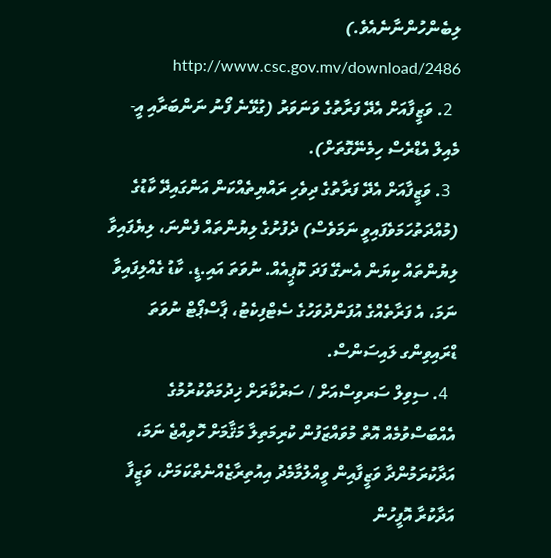ލިބެންހުންނާނެއެވެ.) http://www.csc.gov.mv/download/2486
  2. ވަޒީފާއަށް އެދޭ ފަރާތުގެ ވަނަވަރު (ގުޅޭނެ ފޯނު ނަންބަރާއި އީ-މެއިލް އެޑްރެސް ހިމެނޭގޮތަށް).
  3. ވަޒީފާއަށް އެދޭ ފަރާތުގެ ދިވެހި ރައްޔިތެއްކަން އަންގައިދޭ ކާޑުގެ (މުއްދަތުހަމަވެފައިވީ ނަމަވެސް) ދެފުށުގެ ލިޔުންތައް ފެންނަ، ލިޔެފައިވާ ލިޔުންތައް ކިޔަން އެނގޭ ފަދަ ކޮޕީއެއް. ނުވަތަ އައި.ޑީ. ކާޑު ގެއްލިފައިވާ ނަމަ، އެ ފަރާތެއްގެ އުފަންދުވަހުގެ ސެޓްފިކެޓު، ޕާސްޕޯޓް ނުވަތަ ޑްރައިވިންގ ލައިސަންސް.
  4. ސިވިލް ސަރވިސްއަށް / ސަރުކާރަށް ޚިދުމަތްކުރުމުގެ އެއްބަސްވުމެއް އޮތް މުވައްޒަފުން ކުރިމަތިލާ މަޤާމަށް ހޮވިއްޖެ ނަމަ، އަދާކުރަމުންދާ ވަޒީފާއިން ވީއްލުމާމެދު އިއުތިރާޒެއްނެތްކަމަށް، ވަޒީފާ އަދާކުރާ އޮފީހުން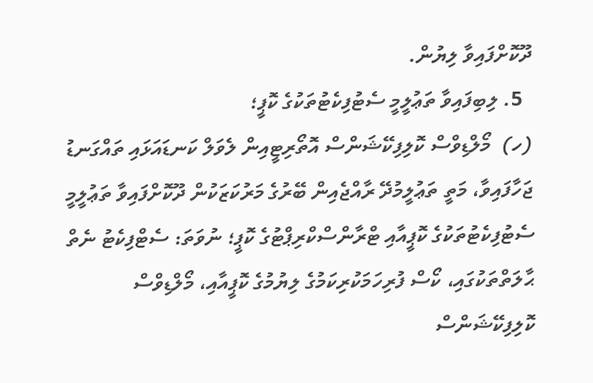ދޫކޮށްފައިވާ ލިޔުން.
  5. ލިބިފައިވާ ތަޢުލީމީ ސެޓުފިކެޓުތަކުގެ ކޮޕީ؛
(ހ)  މޯލްޑިވްސް ކޮލިފިކޭޝަންސް އޮތޯރިޓީއިން ލެވަލް ކަނޑައަޅައި ތައްގަނޑު ޖަހާފައިވާ، މަތީ ތަޢުލީމުދޭ ރާއްޖެއިން ބޭރުގެ މަރުކަޒަކުން ދޫކޮށްފައިވާ ތަޢުލީމީ ސެޓުފިކެޓުތަކުގެ ކޮޕީއާއި ޓްރާންސްކްރިޕްޓުގެ ކޮޕީ؛ ނުވަތަ: ސެޓްފިކެޓު ނެތް ޙާލަތްތަކުގައި، ކޯސް ފުރިހަމަކުރިކަމުގެ ލިޔުމުގެ ކޮޕީއާއި، މޯލްޑިވްސް ކޮލިފިކޭޝަންސް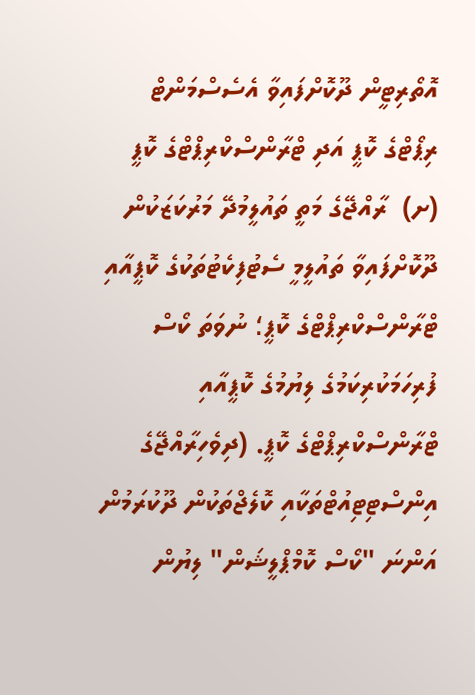އޮތޯރިޓީން ދޫކޮށްފައިވާ އެސެސްމަންޓް ރިޕޯޓްގެ ކޮޕީ އަދި ޓްރާންސްކްރިޕްޓްގެ ކޮޕީ
(ށ)  ރާއްޖޭގެ މަތީ ތައުލީމުދޭ މަރުކަޒަކުން ދޫކޮށްފައިވާ ތައުލީމީ ސެޓުފިކެޓުތަކުގެ ކޮޕީއާއި ޓްރާންސްކްރިޕްޓްގެ ކޮޕީ؛ ނުވަތަ ކޯސް ފުރިހަމަކުރިކަމުގެ ލިޔުމުގެ ކޮޕީއާއި ޓްރާންސްކްރިޕްޓްގެ ކޮޕީ. (ދިވެހިރާއްޖޭގެ އިންސްޓިޓިއުޓްތަކާއި ކޮލެޖްތަކުން ދޫކުރަމުން އަންނަ "ކޯސް ކޮމްޕްލީޝަން" ލިޔުން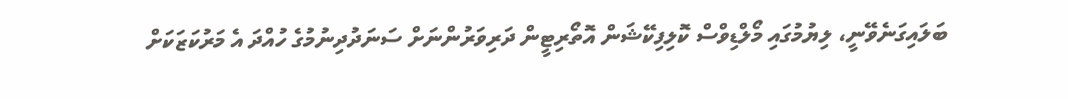ބަލައިގަނެވޭނީ، ލިޔުމުގައި މޯލްޑިވްސް ކޮލިފިކޭޝަން އޮތޯރިޓީން ދަރިވަރުންނަށް ސަނަދުދިނުމުގެ ހުއްދަ އެ މަރުކަޒަކަށް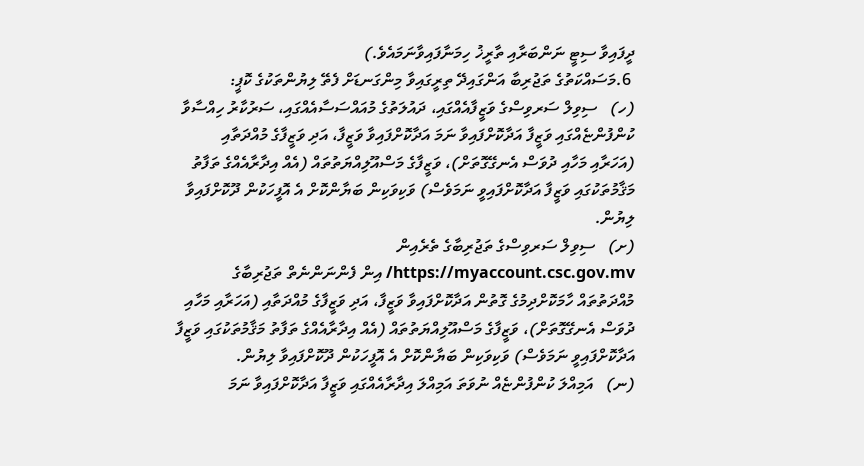ދީފައިވާ ސިޓީ ނަންބަރާއި ތާރީޚު ހިމަނާފައިވާނަމައެވެ.)
 6.މަސައްކަތުގެ ތަޖުރިބާ އަންގައިދޭ ތިރީގައިވާ މިންގަނޑަށް ފެތޭ ލިޔުންތަކުގެ ކޮޕީ:
(ހ)   ސިވިލް ސަރވިސްގެ ވަޒީފާއެއްގައި، ދައުލަތުގެ މުއައްސަސާއެއްގައި، ސަރުކާރު ހިއްސާވާ ކުންފުންޏެއްގައި ވަޒީފާ އަދާކޮށްފައިވާ ނަމަ އަދާކޮށްފައިވާ ވަޒީފާ، އަދި ވަޒީފާގެ މުއްދަތާއި (އަހަރާއި މަހާއި ދުވަސް އެނގޭގޮތަށް)، ވަޒީފާގެ މަސްއޫލިއްޔަތުތައް (އެއް އިދާރާއެއްގެ ތަފާތު މަޤާމުތަކުގައި ވަޒީފާ އަދާކޮށްފައިވީ ނަމަވެސް) ވަކިވަކިން ބަޔާންކޮށް އެ އޮފީހަކުން ދޫކޮށްފައިވާ ލިޔުން.
(ށ)   ސިވިލް ސަރވިސްގެ ތަޖުރިބާގެ ތެރެއިން https://myaccount.csc.gov.mv/ އިން ފެންނަންނެތް ތަޖުރިބާގެ މުއްދަތުތައް ހާމަކޮށްދިމުގެ ގޮތުން އަދާކޮށްފައިވާ ވަޒީފާ، އަދި ވަޒީފާގެ މުއްދަތާއި (އަހަރާއި މަހާއި ދުވަސް އެނގޭގޮތަށް)، ވަޒީފާގެ މަސްއޫލިއްޔަތުތައް (އެއް އިދާރާއެއްގެ ތަފާތު މަޤާމުތަކުގައި ވަޒީފާ އަދާކޮށްފައިވީ ނަމަވެސް) ވަކިވަކިން ބަޔާންކޮށް އެ އޮފީހަކުން ދޫކޮށްފައިވާ ލިޔުން.
(ނ)   އަމިއްލަ ކުންފުންޏެއް ނުވަތަ އަމިއްލަ އިދާރާއެއްގައި ވަޒީފާ އަދާކޮށްފައިވާ ނަމަ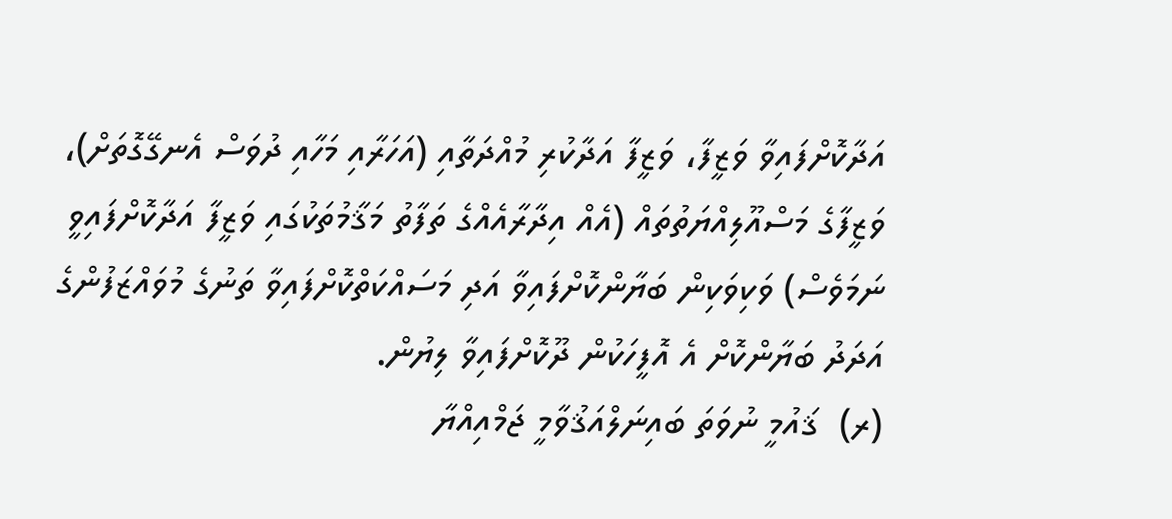އަދާކޮށްފައިވާ ވަޒީފާ، ވަޒީފާ އަދާކުރި މުއްދަތާއި (އަހަރާއި މަހާއި ދުވަސް އެނގޭގޮތަށް)، ވަޒީފާގެ މަސްއޫލިއްޔަތުތައް (އެއް އިދާރާއެއްގެ ތަފާތު މަޤާމުތަކުގައި ވަޒީފާ އަދާކޮށްފައިވީ ނަމަވެސް) ވަކިވަކިން ބަޔާންކޮށްފައިވާ އަދި މަސައްކަތްކޮށްފައިވާ ތަނުގެ މުވައްޒަފުންގެ އަދަދު ބަޔާންކޮށް އެ އޮފީހަކުން ދޫކޮށްފައިވާ ލިޔުން.
(ރ)  ޤައުމީ ނުވަތަ ބައިނަލްއަޤުވާމީ ޖަމްއިއްޔާ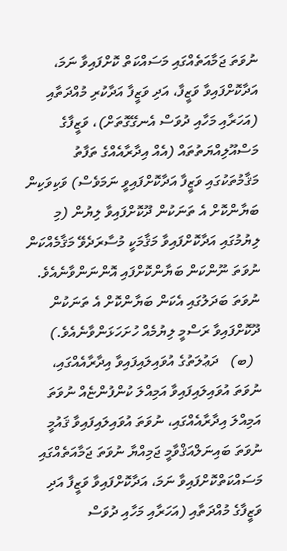ނުވަތަ ޖަމާއަތެއްގައި މަސައްކަތް ކޮށްފައިވާ ނަމަ، އަދާކޮށްފައިވާ ވަޒީފާ، އަދި ވަޒީފާ އަދާކުރި މުއްދަތާއި (އަހަރާއި މަހާއި ދުވަސް އެނގޭގޮތަށް)، ވަޒީފާގެ މަސްއޫލިއްޔަތުތައް (އެއް އިދާރާއެއްގެ ތަފާތު މަޤާމުތަކުގައި ވަޒީފާ އަދާކޮށްފައިވީ ނަމަވެސް) ވަކިވަކިން ބަޔާންކޮށް އެ ތަނަކުން ދޫކޮށްފައިވާ ލިޔުން (މި ލިޔުމުގައި އަދާކޮށްފައިވާ މަޤާމަކީ މުސާރަދެވޭ މަޤާމެއްކަން ނުވަތަ ނޫންކަން ބަޔާންކޮށްފައި އޮންނަންވާނެއެވެ. ނުވަތަ ބަދަލުގައި އެކަން ބަޔާންކޮށް އެ ތަނަކުން ދޫކޮށްފައިވާ ރަސްމީ ލިޔުމެއް ހުށަހަޅަންވާނެއެވެ.)
  (ބ)   ދަޢުލަތުގެ އުވައިލައިފައިވާ އިދާރާއެއްގައި، ނުވަތަ އުވައިލައިފައިވާ އަމިއްލަ ކުންފުންޏެއް ނުވަތަ އަމިއްލަ އިދާރާއެއްގައި، ނުވަތަ އުވައިލައިފައިވާ ޤައުމީ ނުވަތަ ބައިނަލްއަޤްވާމީ ޖަމިއްޔާ ނުވަތަ ޖަމާއަތެއްގައި މަސައްކަތްކޮށްފައިވާ ނަމަ، އަދާކޮށްފައިވާ ވަޒީފާ އަދި ވަޒީފާގެ މުއްދަތާއި (އަހަރާއި މަހާއި ދުވަސް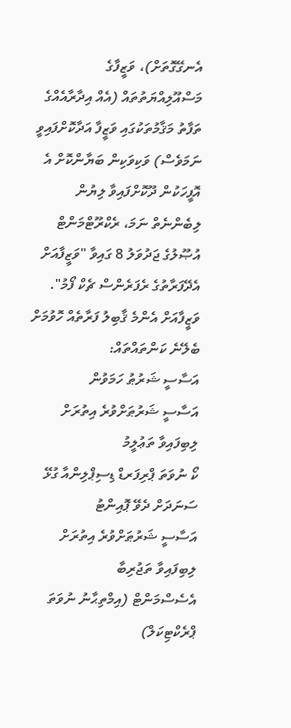އެނގޭގޮތަށް)، ވަޒީފާގެ މަސްއޫލިއްޔަތުތައް (އެއް އިދާރާއެއްގެ ތަފާތު މަޤާމުތަކުގައި ވަޒީފާ އަދާކޮށްފައިވީ ނަމަވެސް) ވަކިވަކިން ބަޔާންކޮށް އެ އޮފީހަކުން ދޫކޮށްފައިވާ ލިޔުން ލިބެންނެތް ނަމަ، ރެކްރޫޓްމަންޓް އުޞޫލުގެ ޖަދުވަލު 8 ގައިވާ "ވަޒީފާއަށް އެދޭފަރާތުގެ ރެފަރެންސް ޗެކް ފޯމު".
ވަޒީފާއަށް އެންމެ ޤާބިލު ފަރާތެއް ހޮވުމަށް ބެލޭނެ ކަންތައްތައް:
އަސާސީ ޝަރުޠު ހަމަވުން
އަސާސީ ޝަރުޠަށްވުރެ އިތުރަށް ލިބިފައިވާ ތަޢުލީމު
ކޯ ނުވަތަ ޕްރިފަރޑް ޑިސިޕްލިންއާ ގުޅޭ ސަނަދަށް ދެވޭ ޕޮއިންޓު
އަސާސީ ޝަރުޠަށްވުރެ އިތުރަށް ލިބިފައިވާ ތަޖުރިބާ
އެސެސްމަންޓް (އިމްތިޙާނު ނުވަތަ ޕްރެކްޓިކަލް)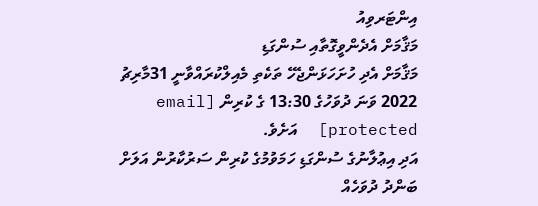އިންޓަރވިއު
މަޤާމަށް އެދެންވީގޮތާއި ސުންގަޑި
މަޤާމަށް އެދި ހުށަހަޅަންޖެހޭ ތަކެތި މެއިލްކުރައްވާނީ 31މާރިޗު 2022 ވަނަ ދުވަހުގެ 13:30 ގެ ކުރިން [email protected]  އަށެވެ.
އަދި އިޢުލާނުގެ ސުންގަޑި ހަމަވުމުގެ ކުރިން ސަރުކާރުން އަލަށް ބަންދު ދުވަހެއް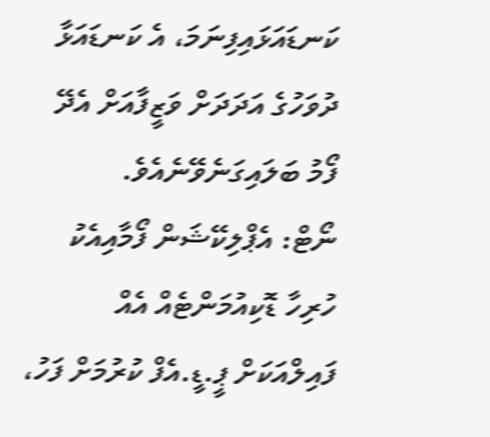ކަނޑައަޅައިފިނަމަ، އެ ކަނޑައަޅާ ދުވަހުގެ އަދަދަށް ވަޒީފާއަށް އެދޭ ފޯމު ބަލައިގަނެވޭނެއެވެ.
ނޯޓް: އެޕްލިކޭޝަން ފޯމާއިއެކު ހުރިހާ ޑޮކިއުމަންޓެއް އެއް ފައިލްއަކަށް ޕީ.ޑީ.އެފް ކުރުމަށް ފަހު،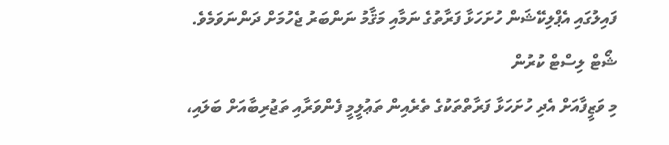ފައިލުގައި އެޕްލިކޭޝަން ހުށަހަޅާ ފަރާތުގެ ނަމާއި މަޤާމު ނަންބަރު ޖެހުމަށް ދަންނަވަމެވެ.
ޝޯޓް ލިސްޓް ކުރުން
މި ވަޒީފާއަށް އެދި ހުށަހަޅާ ފަރާތްތަކުގެ ތެރެއިން ތަޢުލީމީ ފެންވަރާއި ތަޖުރިބާއަށް ބަލައި،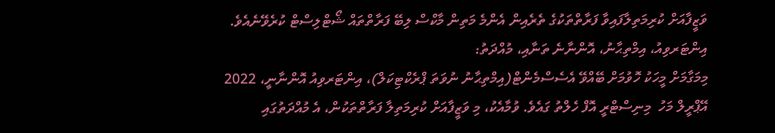ވަޒީފާއަށް ކުރިމަތިލާފައިވާ ފަރާތްތަކުގެ ތެރެއިން އެންމެ މަތިން މާކްސް ލިބޭ ފަރާތްތައް ޝޯޓްލިސްޓް ކުރެވޭނެއެވެ.
އިންޓަރވިއު، އިމްތިޙާނު، އޮންނާނެ ތަނާއި، މުއްދަތު:
މިމަގާމަށް މީހަކު ހޮވުމަށް ބޭއްވޭ އެސެސްމެންޓް(އިމްތިޙާނު ނުވަތަ ޕްރެކްޓިކަލް)، އިންޓަރވިއު އޮންނާނީ، 2022  އޭޕްރީލް މަހު  މިނިސްޓްރީ އޮފް ހެލްތު ގައެވެ. ވުމާއެކު، މި ވަޒީފާއަށް ކުރިމަތިލާ ފަރާތްތަކުން، އެ މުއްދަތުގައި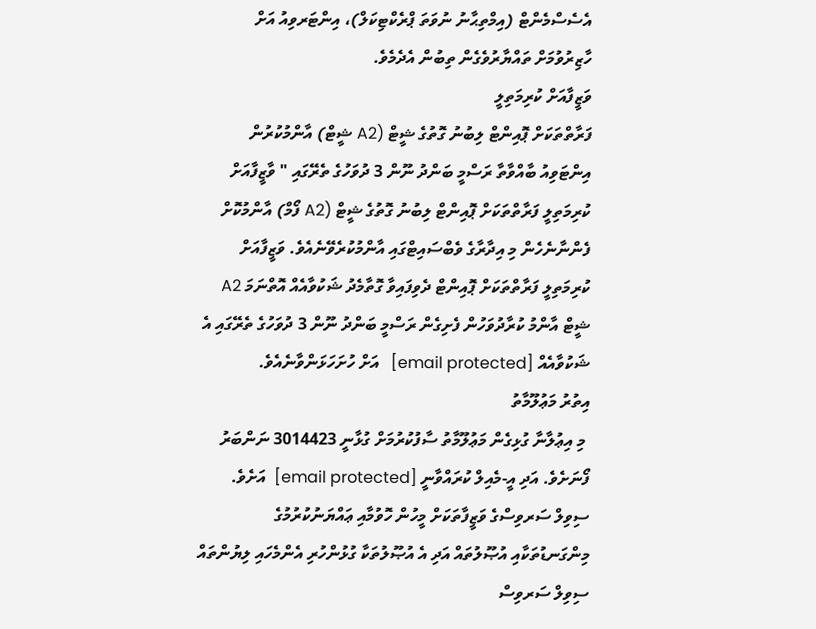އެސެސްމެންޓް (އިމްތިޙާނު ނުވަތަ ޕްރެކްޓިކަލް)، އިންޓަރވިއު އަށް ހާޒިރުވުމަށް ތައްޔާރުވެގެން ތިބުން އެދެމެވެ.
ވަޒީފާއަށް ކުރިމަތިލީ
ފަރާތްތަކަށް ޕޮއިންޓް ލިބުނު ގޮތުގެ ޝީޓް (A2 ޝީޓް) އާންމުކުރުން
އިންޓަވިއު ބާއްވާތާ ރަސްމީ ބަންދު ނޫން 3 ދުވަހުގެ ތެރޭގައި " ވާޒީފާއަށް ކުރިމަތިލީ ފަރާތްތަކަށް ޕޮއިންޓް ލިބުނު ގޮތުގެ ޝީޓް (A2 ފޯމް) އާންމުކޮށް ފެންނާނެހެން މި އިދާރާގެ ވެބްސައިޓްގައި އާންމުކުރެވޭނެއެވެ. ވަޒީފާއަށް ކުރިމަތިލީ ފަރާތްތަކަށް ޕޮއިންޓް ދެވިފައިވާ ގޮތާމެދު ޝަކުވާއެއް އޮތްނަމަ A2 ޝީޓް އާންމު ކުރާދުވަހުން ފެށިގެން ރަސްމީ ބަންދު ނޫން 3 ދުވަހުގެ ތެރޭގައި އެ ޝަކުވާއެއް [email protected]   އަށް ހުށަހަޅަންވާނެއެވެ.
އިތުރު މަޢުލޫމާތު
 މި އިޢުލާނާ ގުޅިގެން މަޢުލޫމާތު ސާފުކުރުމަށް ގުޅާނީ 3014423 ނަންބަރު ފޯނަށެވެ. އަދި އީ-މެއިލް ކުރައްވާނީ [email protected]  އަށެވެ. ސިވިލް ސަރވިސްގެ ވަޒީފާތަކަށް މީހުން ހޮވުމާއި ޢައްޔަނުކުރުމުގެ މިންގަނޑުތަކާއި އުޞޫލުތައް އަދި އެ އުޞޫލުތަކާ ގުޅުންހުރި އެންމެހައި ލިޔުންތައް ސިވިލް ސަރވިސް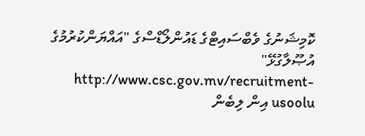ކޮމިޝަނުގެ ވެބްސައިޓްގެ ޑައުންލޯޑްސްގެ "އައްޔަންކުރުމުގެ އުޞޫލާގުޅޭ" http://www.csc.gov.mv/recruitment-usoolu އިން ލިބެން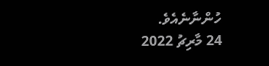ހުންނާނެއެވެ.
24 މާރިޗު 2022